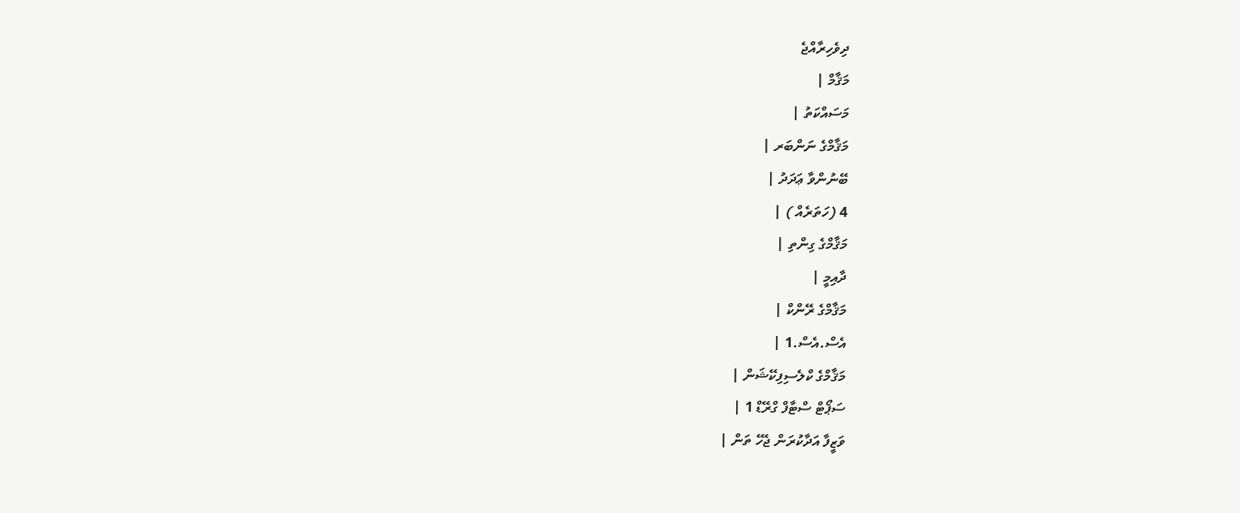ދިވެހިރާއްޖެ
މަޤާމް |
މަސައްކަތު |
މަޤާމްގެ ނަންބަރ |
ބޭނުންވާ ޢަދަދު |
4 (ހަތަރެއް ) |
މަޤާމްގެ ގިންތި |
ދާއިމީ |
މަޤާމްގެ ރޭންކް |
އެސް.އެސް.1 |
މަޤާމްގެ ކްލެސިފިކޭޝަން |
ސަޕޯޓް ސްޓާފް ގްރޭޑް 1 |
ވަޒީފާ އަދާކުރަން ޖެހޭ ތަން |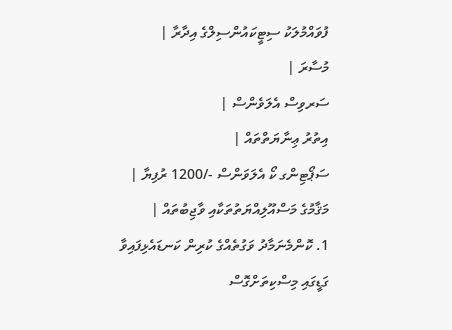ފުވައްމުލަކު ސިޓީކައުންސިލްގެ އިދާރާ |
މުސާރަ |
ސަރވިސް އެލަވެންސް |
އިތުރު ޢިނާޔަތްތައް |
ސަޕޯޓިންގ ކޯ އެލަވަންސް -/1200 ރުފިޔާ |
މަޤާމުގެ މަސްއޫލިއްޔަތުތަކާއި ވާޖިބުތައް |
1. ކޮންމެނަމާދު ވަގުތެއްގެ ކުރިން ކަނޑައެޅިފައިވާ ގަޑީގައި މިސްކިތަށްގޮސް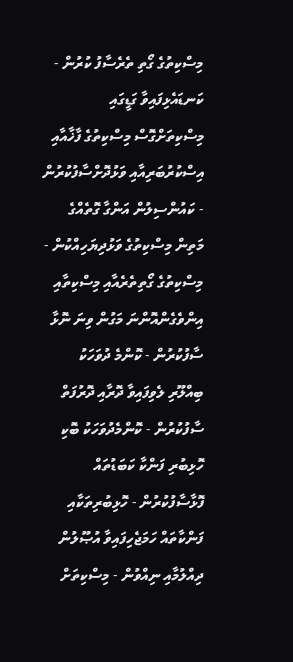މިސްކިތުގެ ގޯތި ތެރެސާފު ކުރުން - ކަނޑައެޅިފައިވާ ގަޑީގައި މިސްކިތަށްގޮސް މިސްކިތުގެ ފާޚާއާއި އިސްކުރުބަރިއާއި ވަޅުދޮށްސާފުކުރުން - ކައުންސިލުން އަންގާ ގޮތެއްގެ މަތިން މިސްކިތުގެ ވަޅުދިޔަހިއްކުން - މިސްކިތުގެ ގޯތިތެރެއާއި މިސްކިތާއި އިންވެގެންއޮންނަ މަގުން ވިނަ ނޮޅާ ސާފުކުރުން - ކޮންމެ ދުވަހަކު ބިއްލޫރި ލެވިފައިވާ ދޮރާއި ދޮރުފަތް ސާފުކުރުން - ކޮންމެދުވަހަކު ބޮކި ހޮޅިބުރި ފަންކާ ކަބަޑުތައް ފޮޅާސާފުކުރުން - ހޮޅިބުރިތަކާއި ފަންކާތައް ހަމަޖެހިފައިވާ އުޞޫލުން ދިއްލުމާއި ނިއްވުން - މިސްކިތަށް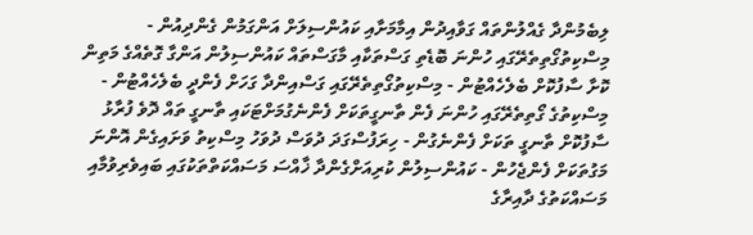ލިބެމުންދާ ގެއްލުންތައް ގަވާއިދުން އިމާމަށާއި ކައުންސިލަށް އަންގަމުން ގެންދިއުން - މިސްކިތުގޯތިތެރޭގައި ހުންނަ ބޮޑެތި ގަސްތަކާއި މާގަސްތައް ކައުންސިލުން އަންގާ ގޮތެއްގެ މަތިން ކޮށާ ސާފުކޮށް ބެލެހެއްޓުން - މިސްކިތުގޯތިތެރޭގައި ގަސްއިންދާ ގަހަށް ފެންދީ ބެލެހެއްޓުން - މިސްކިތުގެ ގޯތިތެރޭގައި ހުންނަ ފެން ތާނގީތަކަށް ފެންނެގުމަށްޓަކައި ތާނގީ ތައް ދޮވެ ފުރާޅު ސާފުކޮށް ތާނގީ ތަކަށް ފެންނެގުން - ހިރަފުސްގަދަ ދުވަސް ދުވަހު މިސްކިތު ވަށައިގެން އޮންނަ މަގުތަކަށް ފެންޖެހުން - ކައުންސިލުން ކުރިއަށްގެންދާ ޚާއްސަ މަސައްކަތްތަކުގައި ބައިވެރިވުމާއި މަސައްކަތުގެ ދާއިރާގެ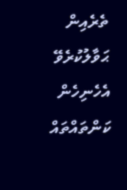ތެރެއިން ޙަވާލުކުރެވޭ އެހެނިހެން ކަންތައްތައް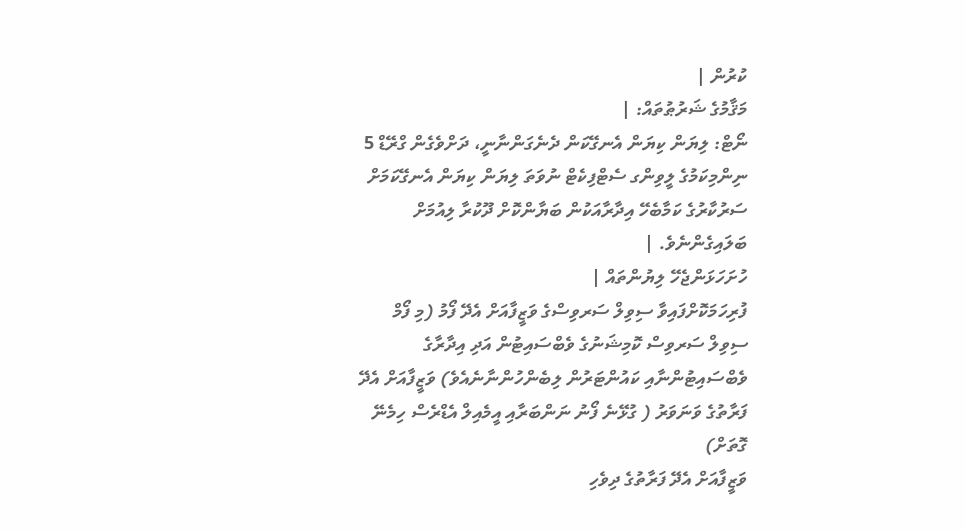ކުރުން |
މަޤާމުގެ ޝަރުޠުތައް: |
ނޯޓް: ލިޔަން ކިޔަން އެނގޭކަން ދެނެގަންނާނީ، ދަށްވެގެން ގްރޭޑް 5 ނިންމިކަމުގެ ލީވިންގ ސެޓްފިކެޓް ނުވަތަ ލިޔަން ކިޔަން އެނގޭކަމަށް ސަރުކާރުގެ ކަމާބެހޭ އިދާރާއަކުން ބަޔާންކޮށް ދޫކުރާ ލިއުމަށް ބަލައިގެންނެވެ. |
ހުށަހަޅަންޖެހޭ ލިޔުންތައް |
ފުރިހަމަކޮށްފައިވާ ސިވިލް ސަރވިސްގެ ވަޒީފާއަށް އެދޭ ފޯމު (މި ފޯމް ސިވިލް ސަރވިސް ކޮމިޝަނުގެ ވެބްސައިޓުން އަދި އިދާރާގެ ވެބްސައިޓުންނާއި ކައުންޓަރުން ލިބެންހުންނާނެއެވެ) ވަޒީފާއަށް އެދޭ ފަރާތުގެ ވަނަވަރު ( ގުޅޭނެ ފޯނު ނަންބަރާއި އީމެއިލް އެޑްރެސް ހިމެނޭ ގޮތަށް)
ވަޒީފާއަށް އެދޭ ފަރާތުގެ ދިވެހި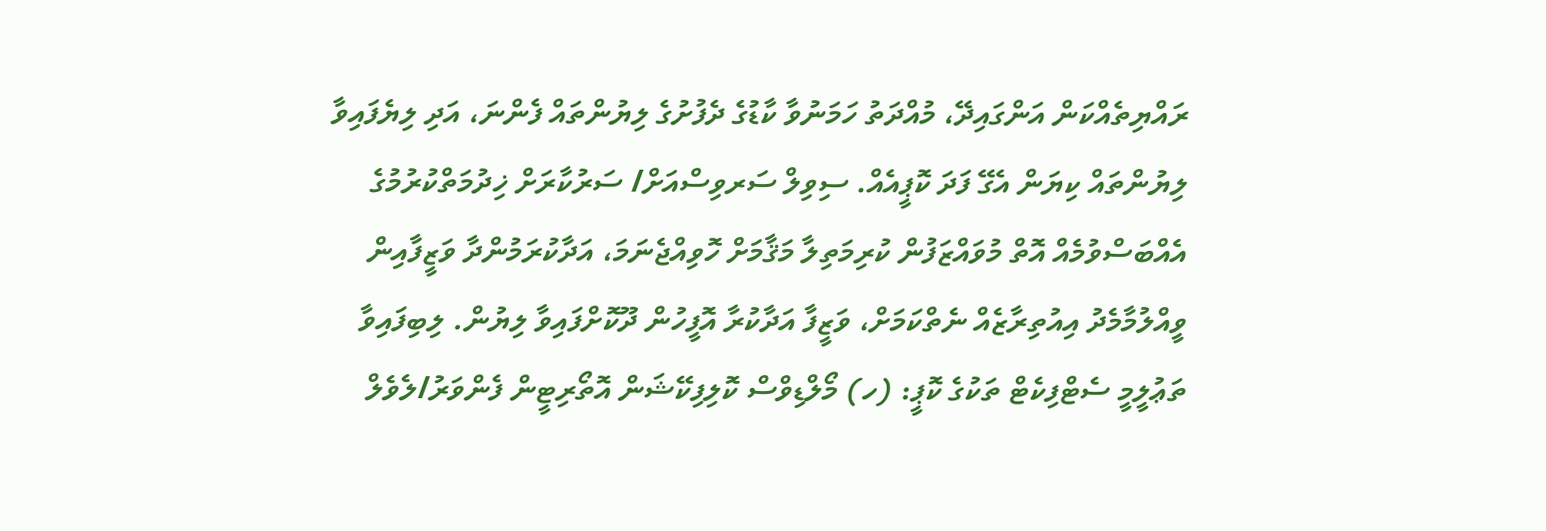ރައްޔިތެއްކަން އަންގައިދޭ، މުއްދަތު ހަމަނުވާ ކާޑުގެ ދެފުށުގެ ލިޔުންތައް ފެންނަ، އަދި ލިޔެފައިވާ ލިޔުންތައް ކިޔަން އެގޭ ފަދަ ކޮޕީއެއް. ސިވިލް ސަރވިސްއަށް/ ސަރުކާރަށް ޚިދުމަތްކުރުމުގެ އެއްބަސްވުމެއް އޮތް މުވައްޒަފުން ކުރިމަތިލާ މަޤާމަށް ހޮވިއްޖެނަމަ، އަދާކުރަމުންދާ ވަޒީފާއިން ވީއްލުމާމެދު އިއުތިރާޒެއް ނެތްކަމަށް، ވަޒީފާ އަދާކުރާ އޮފީހުން ދޫކޮށްފައިވާ ލިޔުން. ލިބިފައިވާ ތަޢުލީމީ ސެޓްފިކެޓް ތަކުގެ ކޮޕީ: (ހ) މޯލްޑިވްސް ކޮލިފިކޭޝަން އޮތޯރިޓީން ފެންވަރު/ލެވެލް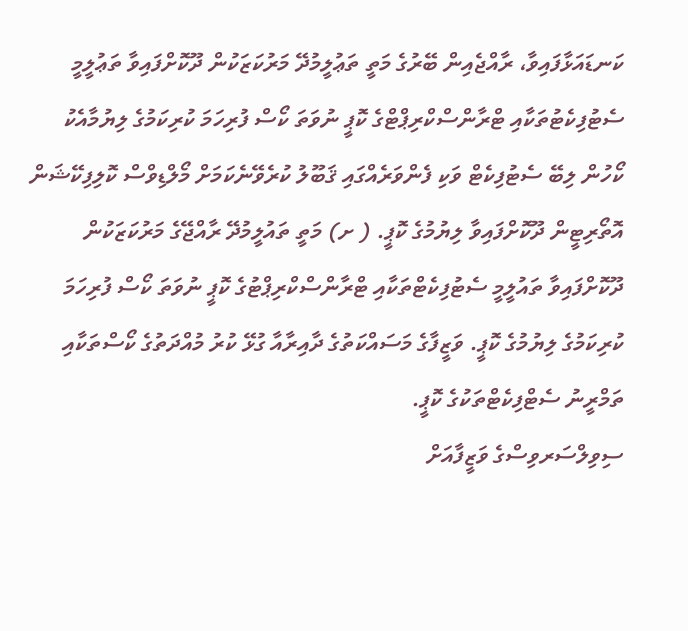ކަނޑައަޅާފައިވާ، ރާއްޖެއިން ބޭރުގެ މަތީ ތަޢުލީމުދޭ މަރުކަޒަކުން ދޫކޮށްފައިވާ ތަޢުލީމީ ސެޓުފިކެޓުތަކާއި ޓްރާންސްކްރިޕްޓްގެ ކޮޕީ ނުވަތަ ކޯސް ފުރިހަމަ ކުރިކަމުގެ ލިޔުމާއެކު ކޯހުން ލިބޭ ސެޓުފިކެޓް ވަކި ފެންވަރެއްގައި ޤަބޫލު ކުރެވޭނެކަމަށް މޯލްޑިވްސް ކޮލިފިކޭޝަން އޮތޯރިޓީން ދޫކޮށްފައިވާ ލިޔުމުގެ ކޮޕީ. ( ށ) މަތީ ތައުލީމުދޭ ރާއްޖޭގެ މަރުކަޒަކުން ދޫކޮށްފައިވާ ތައުލީމީ ސެޓުފިކެޓްތަކާއި ޓްރާންސްކްރިޕްޓުގެ ކޮޕީ ނުވަތަ ކޯސް ފުރިހަމަ ކުރިކަމުގެ ލިޔުމުގެ ކޮޕީ. ވަޒީފާގެ މަސައްކަތުގެ ދާއިރާއާ ގުޅޭ ކުރު މުއްދަތުގެ ކޯސްތަކާއި ތަމްރީނު ސެޓްފިކެޓްތަކުގެ ކޮޕީ.
ސިވިލްސަރވިސްގެ ވަޒީފާއަށް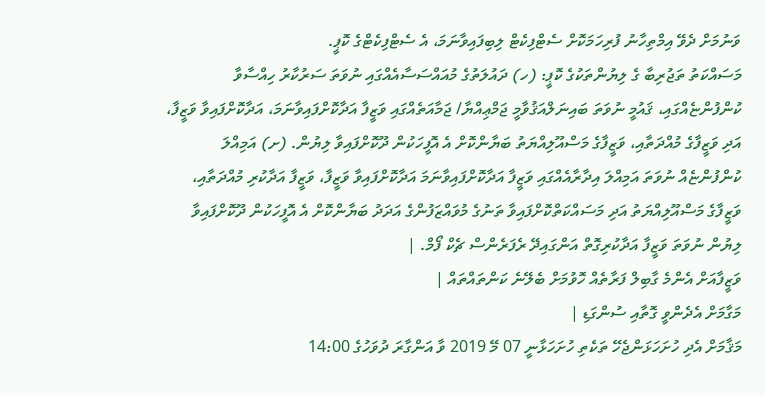ވަނުމަށް ދެވޭ އިމްތިހާނު ފުރިހަމަކޮށް ސެޓްފިކެޓް ލިބިފައިވާނަމަ، އެ ސެޓްފިކެޓްގެ ކޮޕީ.
މަސައްކަތު ތަޖުރިބާ ގެ ލިޔުންތަކުގެ ކޮޕީ: (ހ) ދައުލަތުގެ މުއައްސަސާއެއްގައި ނުވަތަ ސަރުކާރު ހިއްސާވާ ކުންފުންޏެއްގައި، ޤައުމީ ނުވަތަ ބައިނަލްއަޤުވާމީ ޖަމްޢިއްޔާ/ ޖަމާއަތެއްގައި ވަޒީފާ އަދާކޮށްފައިވާނަމަ، އަދާކޮށްފައިވާ ވަޒީފާ، އަދި ވަޒީފާގެ މުއްދަތާއި، ވަޒީފާގެ މަސްއޫލިއްޔަތު ބަޔާންކޮށް އެ އޮފީހަކުން ދޫކޮށްފައިވާ ލިޔުން. (ށ) އަމިއްލަ ކުންފުންޏެއް ނުވަތަ އަމިއްލަ އިދާރާއެއްގައި ވަޒީފާ އަދާކޮށްފައިވާނަމަ އަދާކޮށްފައިވާ ވަޒީފާ، ވަޒީފާ އަދާކުރި މުއްދަތާއި، ވަޒީފާގެ މަސްއޫލިއްޔަތު އަދި މަސައްކަތްކޮށްފައިވާ ތަނުގެ މުވައްޒަފުންގެ އަދަދު ބަޔާންކޮށް އެ އޮފީހަކުން ދޫކޮށްފައިވާ ލިޔުން ނުވަތަ ވަޒީފާ އަދާކުރިގޮތް އަންގައިދޭ ރެފަރެންސް ޗެކް ފޯމް. |
ވަޒީފާއަށް އެންމެ ގާބިލް ފަރާތެއް ހޮވުމަށް ބެލޭނެ ކަންތައްތައް |
މަގާމަށް އެދެންވީ ގޮތާއި ސުންގަޑި |
މަޤާމަށް އެދި ހުށަހަޅަންޖެހޭ ތަކެތި ހުށަހަޅާނީ 07 މޭ 2019 ވާ އަންގާރަ ދުވަހުގެ 14:00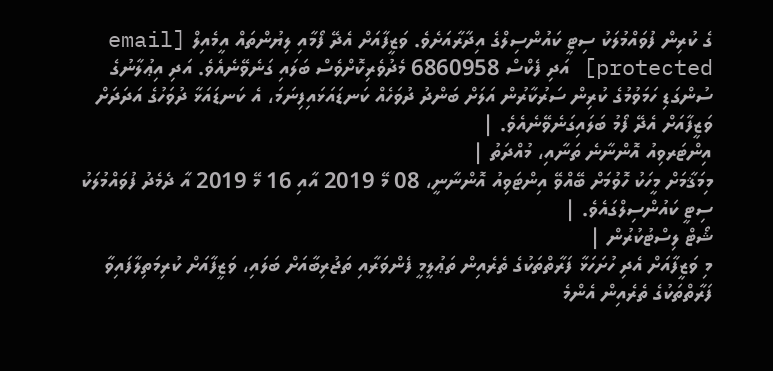ގެ ކުރިން ފުވައްމުލަކު ސިޓީ ކައުންސިލްގެ އިދާރާއަށެވެ. ވަޒީފާއަށް އެދޭ ފޯމާއި ލިޔުންތައް އީމެއިލް [email protected] އަދި ފެކްސް 6860958 މެދުވެރިކޮށްވެސް ބަލައި ގަނެވޭނެއެވެ. އަދި އިޢުލާނުގެ ސުންގަޑި ހަމަވުމުގެ ކުރިން ސަރުކާރުން އަލަށް ބަންދު ދުވަހެއް ކަނޑައަޅައިފިނަމަ، އެ ކަނޑައަޅާ ދުވަހުގެ އަދަދަށް ވަޒީފާއަށް އެދޭ ފޯމު ބަލައިގަނެވޭނެއެވެ. |
އިންޓަރވިއު އޮންނާނެ ތަނާއި، މުއްދަތު |
މިމަޤާމަށް މީހަކު ހޮވުމަށް ބޭއްވޭ އިންޓަވިއު އޮންނާނީ، 08 މޭ 2019 އާއި 16 މޭ 2019 އާ ދެމެދު ފުވައްމުލަކު ސިޓީ ކައުންސިލްގައެވެ. |
ޝޯޓް ލިސްޓުކުރުން |
މި ވަޒީފާއަށް އެދި ހުށަހަޅާ ފަރާތްތަކުގެ ތެރެއިން ތަޢުލީމީ ފެންވަރާއި ތަޖުރިބާއަށް ބަލައި، ވަޒީފާއަށް ކުރިމަތިލާފައިވާ ފަރާތްތަކުގެ ތެރެއިން އެންމެ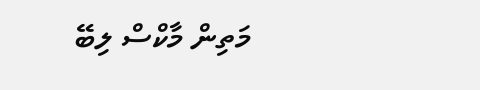މަތިން މާކްސް ލިބޭ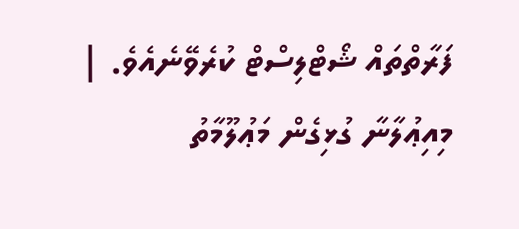ފަރާތްތައް ޝޯޓްލިސްޓް ކުރެވޭނެއެވެ. |
މިއިޢުލާނާ ގުޅިގެން މަޢުލޫމާތު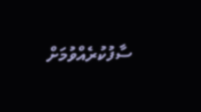ސާފުކުރެއްވުމަށް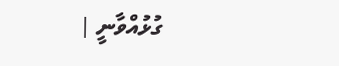ގުޅުއްވާނީ |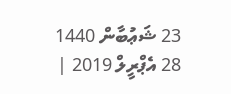23 ޝަޢުބާން 1440 28 އެޕްރީލް 2019 |